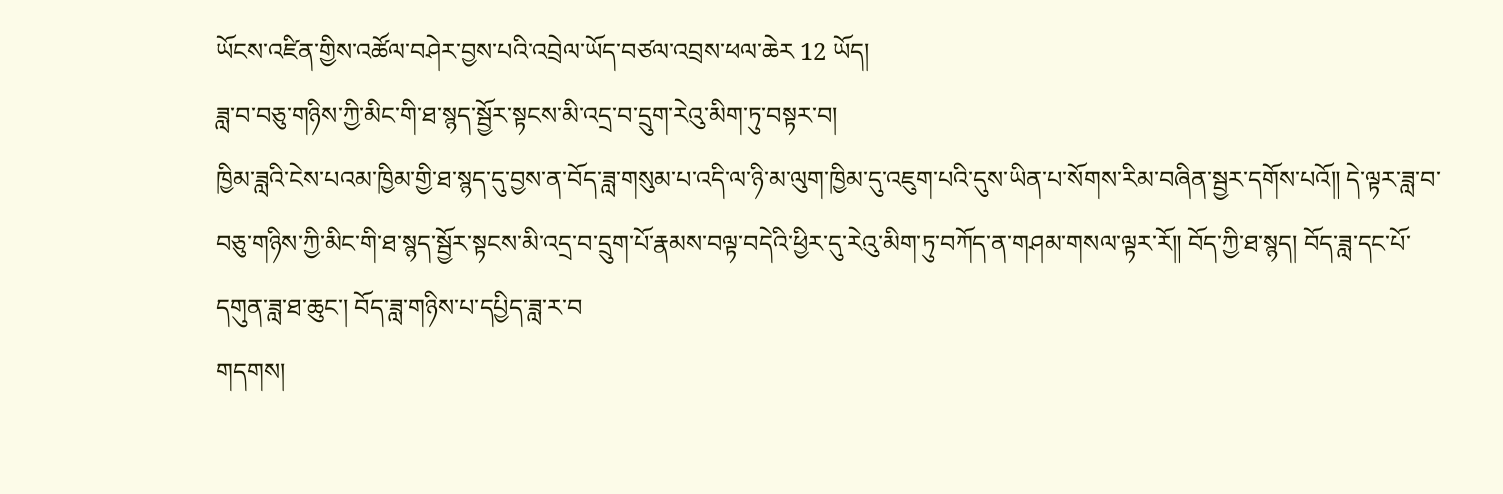ཡོངས་འཛིན་གྱིས་འཚོལ་བཤེར་བྱས་པའི་འབྲེལ་ཡོད་བཙལ་འབྲས་ཕལ་ཆེར 12 ཡོད།
ཟླ་བ་བཅུ་གཉིས་ཀྱི་མིང་གི་ཐ་སྙད་སྦྱོར་སྟངས་མི་འདྲ་བ་དྲུག་རེའུ་མིག་ཏུ་བསྟར་བ།
ཁྱིམ་ཟླའི་ངེས་པའམ་ཁྱིམ་གྱི་ཐ་སྙད་དུ་བྱས་ན་བོད་ཟླ་གསུམ་པ་འདི་ལ་ཉི་མ་ལུག་ཁྱིམ་དུ་འཇུག་པའི་དུས་ཡིན་པ་སོགས་རིམ་བཞིན་སྦྱར་དགོས་པའོ༎ དེ་ལྟར་ཟླ་བ་བཅུ་གཉིས་ཀྱི་མིང་གི་ཐ་སྙད་སྦྱོར་སྟངས་མི་འདྲ་བ་དྲུག་པོ་རྣམས་བལྟ་བདེའི་ཕྱིར་དུ་རེའུ་མིག་ཏུ་བཀོད་ན་གཤམ་གསལ་ལྟར་རོ༎ བོད་ཀྱི་ཐ་སྙད། བོད་ཟླ་དང་པོ་དགུན་ཟླ་ཐ་ཆུང་། བོད་ཟླ་གཉིས་པ་དཔྱིད་ཟླ་ར་བ
གདགས།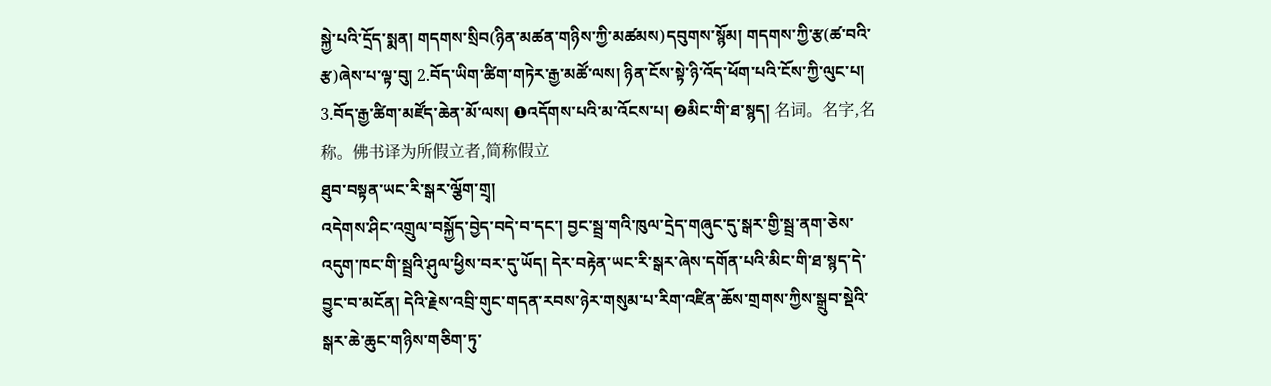སྐྱེ་པའི་དྲོད་སྨན། གདགས་སྲིབ(ཉིན་མཚན་གཉིས་ཀྱི་མཚམས)དབུགས་སྙོམ། གདགས་ཀྱི་རྩ(ཚ་བའི་རྩ)ཞེས་པ་ལྟ་བུ། 2.བོད་ཡིག་ཚིག་གཏེར་རྒྱ་མཚོ་ལས། ཉིན་ངོས་སྟེ་ཉི་འོད་ཕོག་པའི་ངོས་ཀྱི་ལུང་པ། 3.བོད་རྒྱ་ཚིག་མཛོད་ཆེན་མོ་ལས། ❶འདོགས་པའི་མ་འོངས་པ། ❷མིང་གི་ཐ་སྙད། 名词。名字,名称。佛书译为所假立者,简称假立
ཐུབ་བསྟན་ཡང་རི་སྒར་ལྕོག་གྲྭ།
འདེགས་ཤིང་འགྲུལ་བསྐྱོད་བྱེད་བདེ་བ་དང་། བྱང་སྦྲ་གའི་ཁུལ་དྲེད་གཞུང་དུ་སྒར་གྱི་སྦྲ་ནག་ཅེས་འདུག་ཁང་གི་སྦྲའི་ཤུལ་ཕྱིས་བར་དུ་ཡོད། དེར་བརྟེན་ཡང་རི་སྒར་ཞེས་དགོན་པའི་མིང་གི་ཐ་སྙད་དེ་བྱུང་བ་མངོན། དེའི་རྗེས་འབྲི་གུང་གདན་རབས་ཉེར་གསུམ་པ་རིག་འཛིན་ཆོས་གྲགས་ཀྱིས་སྒྲུབ་སྡེའི་སྒར་ཆེ་ཆུང་གཉིས་གཅིག་ཏུ་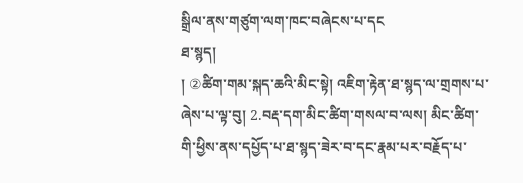སྒྲིལ་ནས་གཙུག་ལག་ཁང་བཞེངས་པ་དང
ཐ་སྙད།
། ②ཚིག་གམ་སྐད་ཆའི་མིང་སྟེ། འཇིག་རྟེན་ཐ་སྙད་ལ་གྲགས་པ་ཞེས་པ་ལྟ་བུ། 2.བརྡ་དག་མིང་ཚིག་གསལ་བ་ལས། མིང་ཚིག་གི་ཕྱིས་ནས་དཔྱོད་པ་ཐ་སྙད་ཟེར་བ་དང་རྣམ་པར་བརྗོད་པ་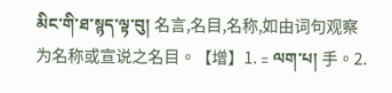མིང་གི་ཐ་སྙད་ལྟ་བུ། 名言,名目,名称,如由词句观察为名称或宣说之名目。【增】1.﹦ལག་པ། 手。2.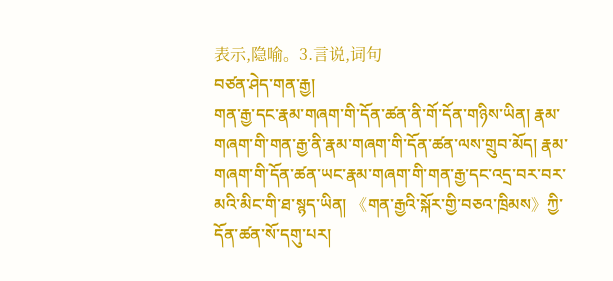表示,隐喻。3.言说,词句
བཙན་ཤེད་གན་རྒྱ།
གན་རྒྱ་དང་རྣམ་གཞག་གི་དོན་ཚན་ནི་གོ་དོན་གཉིས་ཡིན། རྣམ་གཞག་གི་གན་རྒྱ་ནི་རྣམ་གཞག་གི་དོན་ཚན་ལས་གྲུབ་མོད། རྣམ་གཞག་གི་དོན་ཚན་ཡང་རྣམ་གཞག་གི་གན་རྒྱ་དང་འདྲ་བར་བར་མའི་མིང་གི་ཐ་སྙད་ཡིན། 《གན་རྒྱའི་སྐོར་གྱི་བཅའ་ཁྲིམས》ཀྱི་དོན་ཚན་སོ་དགུ་པར།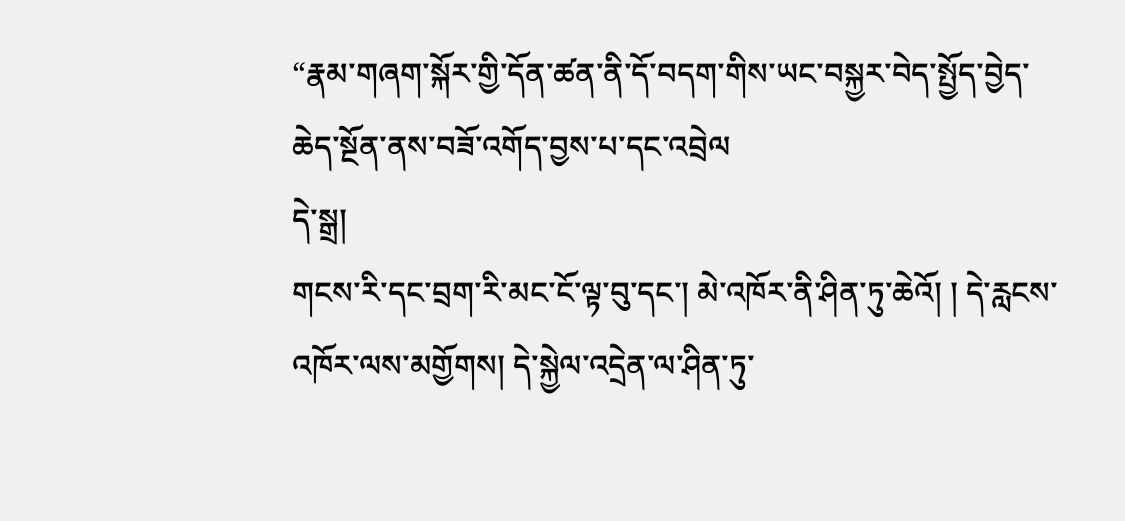“རྣམ་གཞག་སྐོར་གྱི་དོན་ཚན་ནི་དོ་བདག་གིས་ཡང་བསྐྱར་བེད་སྤྱོད་བྱེད་ཆེད་སྔོན་ནས་བཟོ་འགོད་བྱས་པ་དང་འབྲེལ
དེ་སྒྲ།
གངས་རི་དང་བྲག་རི་མང་ངོ་ལྟ་བུ་དང་། མེ་འཁོར་ནི་ཤིན་ཏུ་ཆེའོ། ། དེ་རླངས་འཁོར་ལས་མགྱོགས། དེ་སྐྱེལ་འདྲེན་ལ་ཤིན་ཏུ་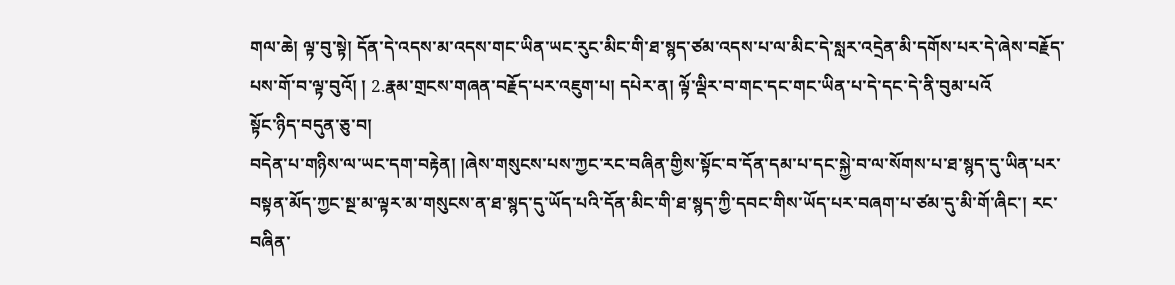གལ་ཆེ། ལྟ་བུ་སྟེ། དོན་དེ་འདས་མ་འདས་གང་ཡིན་ཡང་རུང་མིང་གི་ཐ་སྙད་ཙམ་འདས་པ་ལ་མིང་དེ་སླར་འདྲེན་མི་དགོས་པར་དེ་ཞེས་བརྗོད་པས་གོ་བ་ལྟ་བུའོ། ། 2.རྣམ་གྲངས་གཞན་བརྗོད་པར་འཇུག་པ། དཔེར་ན། ལྟོ་ལྡིར་བ་གང་དང་གང་ཡིན་པ་དེ་དང་དེ་ནི་བུམ་པའོ
སྟོང་ཉིད་བདུན་ཅུ་བ།
བདེན་པ་གཉིས་ལ་ཡང་དག་བརྟེན། །ཞེས་གསུངས་པས་ཀྱང་རང་བཞིན་གྱིས་སྟོང་བ་དོན་དམ་པ་དང་སྐྱེ་བ་ལ་སོགས་པ་ཐ་སྙད་དུ་ཡིན་པར་བསྟན་མོད་ཀྱང་སྔ་མ་ལྟར་མ་གསུངས་ན་ཐ་སྙད་དུ་ཡོད་པའི་དོན་མིང་གི་ཐ་སྙད་ཀྱི་དབང་གིས་ཡོད་པར་བཞག་པ་ཙམ་དུ་མི་གོ་ཞིང་། རང་བཞིན་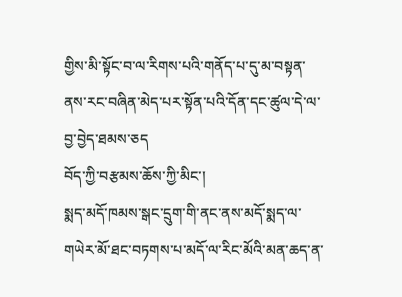གྱིས་མི་སྟོང་བ་ལ་རིགས་པའི་གནོད་པ་དུ་མ་བསྟན་ནས་རང་བཞིན་མེད་པར་སྟོན་པའི་དོན་དང་ཚུལ་དེ་ལ་བྱ་བྱེད་ཐམས་ཅད
བོད་ཀྱི་བརྩམས་ཆོས་ཀྱི་མིང་།
སྨད་མདོ་ཁམས་སྒང་དྲུག་གི་ནང་ནས་མདོ་སྨད་ལ་གཡེར་མོ་ཐང་བཏགས་པ་མདོ་ལ་རིང་མོའི་མན་ཆད་ན་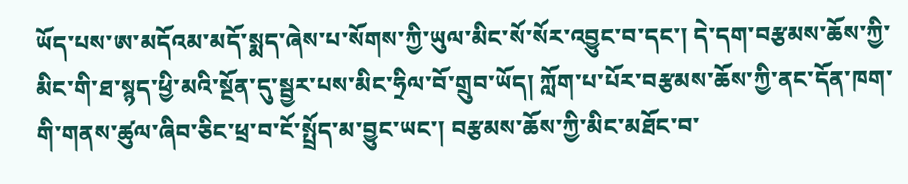ཡོད་པས་ཨ་མདོའམ་མདོ་སྨད་ཞེས་པ་སོགས་ཀྱི་ཡུལ་མིང་སོ་སོར་འབྱུང་བ་དང་། དེ་དག་བརྩམས་ཆོས་ཀྱི་མིང་གི་ཐ་སྙད་ཕྱི་མའི་སྔོན་དུ་སྦྱར་པས་མིང་ཧྲིལ་བོ་གྲུབ་ཡོད། ཀློག་པ་པོར་བརྩམས་ཆོས་ཀྱི་ནང་དོན་ཁག་གི་གནས་ཚུལ་ཞིབ་ཅིང་ཕྲ་བ་ངོ་སྤྲོད་མ་བྱུང་ཡང་། བརྩམས་ཆོས་ཀྱི་མིང་མཐོང་བ་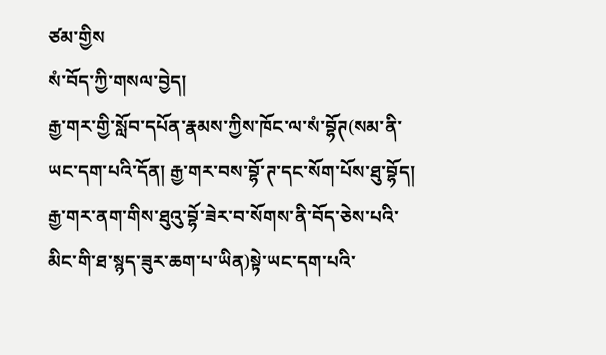ཙམ་གྱིས
སཾ་བོད་ཀྱི་གསལ་བྱེད།
རྒྱ་གར་གྱི་སློབ་དཔོན་རྣམས་ཀྱིས་ཁོང་ལ་སཾ་བྷོཊ(སམ་ནི་ཡང་དག་པའི་དོན། རྒྱ་གར་བས་བྷོ་ཊ་དང་སོག་པོས་ཐུ་བྷོད། རྒྱ་གར་ནག་གིས་ཐུའུ་བྷོ་ཟེར་བ་སོགས་ནི་བོད་ཅེས་པའི་མིང་གི་ཐ་སྙད་ཟུར་ཆག་པ་ཡིན)སྟེ་ཡང་དག་པའི་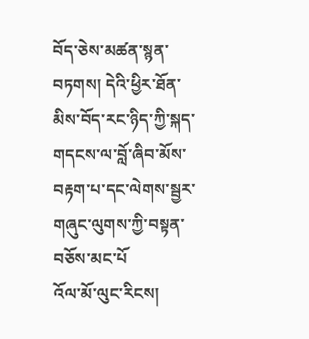བོད་ཅེས་མཚན་སྙན་བཏགས། དེའི་ཕྱིར་ཐོན་མིས་བོད་རང་ཉིད་ཀྱི་སྐད་གདངས་ལ་བློ་ཞིབ་མོས་བརྟག་པ་དང་ལེགས་སྦྱར་གཞུང་ལུགས་ཀྱི་བསྟན་བཅོས་མང་པོ
འོལ་མོ་ལུང་རིངས།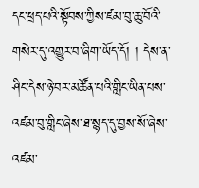དང་ཕྲད་པའི་སྟོབས་ཀྱིས་ཛམ་བུ་ཆུ་བོའི་གསེར་དུ་འགྱུར་བ་ཞིག་ཡོད་དོ། ། དེས་ན་ཤིང་དེས་ཉེ་བར་མཚོན་པའི་གླིང་ཡིན་པས་འཛམ་བུ་གླིང་ཞེས་ཐ་སྙད་དུ་བྱས་སོ་ཞེས་འཛམ་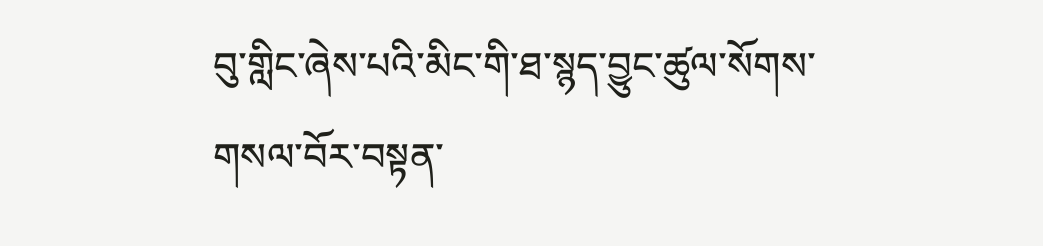བུ་གླིང་ཞེས་པའི་མིང་གི་ཐ་སྙད་བྱུང་ཚུལ་སོགས་གསལ་བོར་བསྟན་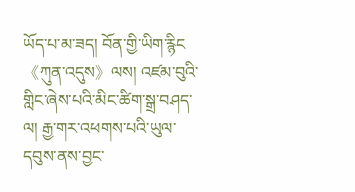ཡོད་པ་མ་ཟད། བོན་གྱི་ཡིག་རྙིང《ཀུན་འདུས》ལས། འཛམ་བུའི་གླིང་ཞེས་པའི་མིང་ཚིག་སྒྲ་བཤད་ལ། རྒྱ་གར་འཕགས་པའི་ཡུལ་དབུས་ནས་བྱང་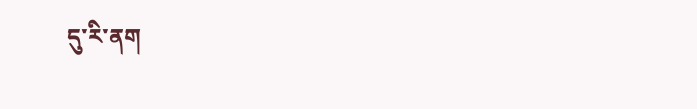དུ་རི་ནག